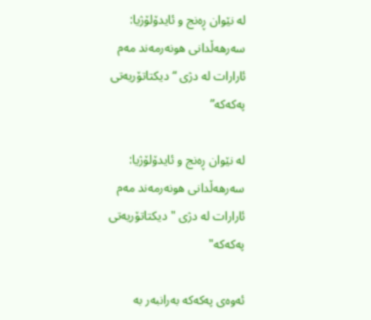لە نێوان ڕەنج و ئایدۆلۆژیا: سەرهەڵدانی هونەرمەند مەم ئارارات لە دژی “دیکتاتۆریەتی پەکەکە”

لە نێوان ڕەنج و ئایدۆلۆژیا: سەرهەڵدانی هونەرمەند مەم ئارارات لە دژی "دیکتاتۆریەتی پەکەکە"

ئەوەی پەکەکە بەرانبەر بە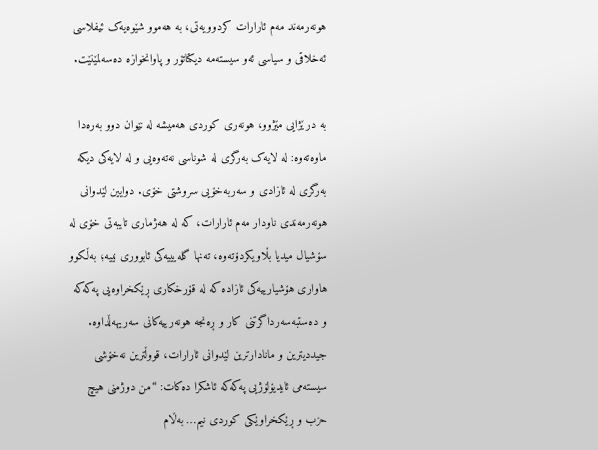هونەرمەند مەم ئارارات کردوویەتی، بە هەموو شێوەیەک ئیفلاسی ئەخلاقی و سیاسی ئەو سیستەمە دیکتاتۆر و پاوانخوازە دەسەلمێنێت.

بە درێژایی مێژوو، هونەری کوردی هەمیشە لە نێوان دوو بەرەدا ماوەتەوە: لە لایەک بەرگری لە شوناسی نەتەوەیی و لە لایەکی دیکە بەرگری لە ئازادی و سەربەخۆیی سروشتی خۆی. دوایین لێدوانی هونەرمەندی ناودار مەم ئارارات، کە لە هەژماری تایبەتی خۆی لە سۆشیال میدیا بڵاویکردۆتەوە، تەنها گلەیییەکی ئابووری نییە؛ بەڵکوو هاواری هۆشیارییەکی ئازادە کە لە قۆرخکاری ڕێکخراوەیی پەکەکە و دەستبەسەرداگرتنی کار و ڕەنجە هونەرییەکانی سەریهەڵداوە. جیددیترین و مانادارترین لێدوانی ئارارات، قووڵترین نەخۆشی سیستەمی ئایدیۆلۆژیی پەکەکە ئاشکرا دەکات: “من دوژمنی هیچ حزب و ڕێکخراوێکی کوردی نیم… بەڵام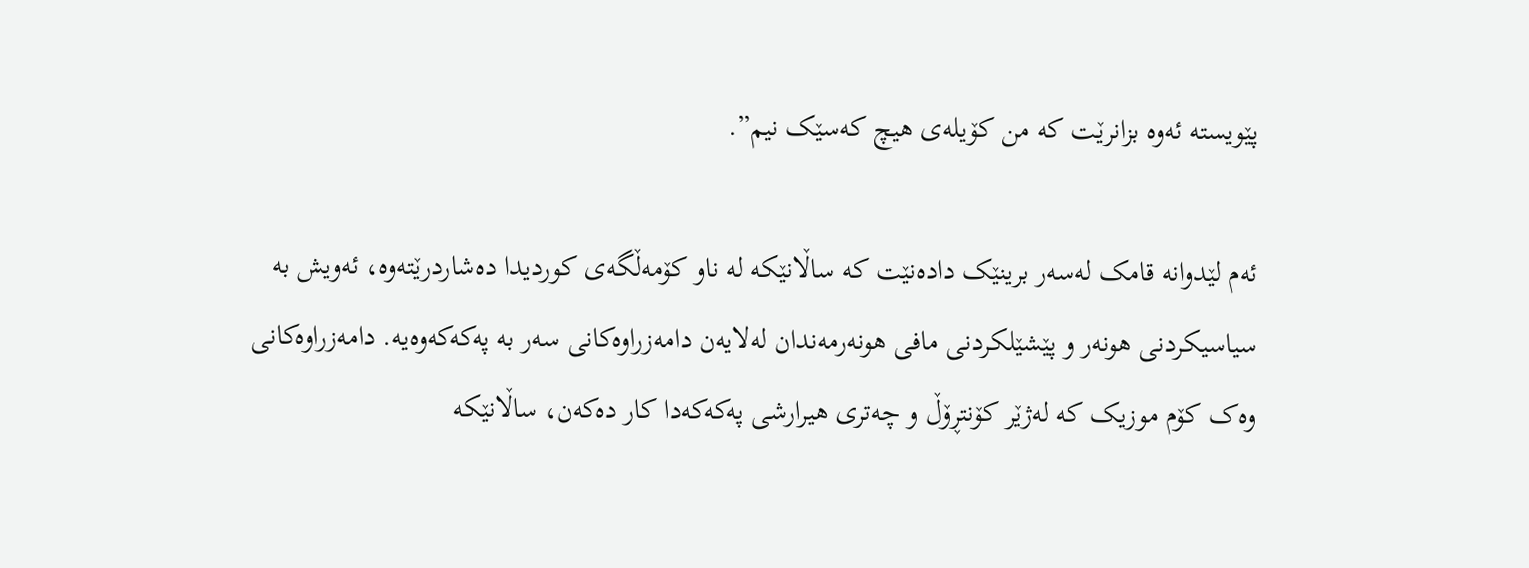پێویستە ئەوە بزانرێت کە من کۆیلەی هیچ کەسێک نیم”.

ئەم لێدوانە قامک لەسەر برینێک دادەنێت کە ساڵانێکە لە ناو کۆمەڵگەی کوردیدا دەشاردرێتەوە، ئەویش بە سیاسیکردنی هونەر و پێشێلکردنی مافی هونەرمەندان لەلایەن دامەزراوەکانی سەر بە پەکەکەوەیە. دامەزراوەکانی وەک کۆم موزیک کە لەژێر کۆنتڕۆڵ و چەتری هیرارشی پەکەکەدا کار دەکەن، ساڵانێکە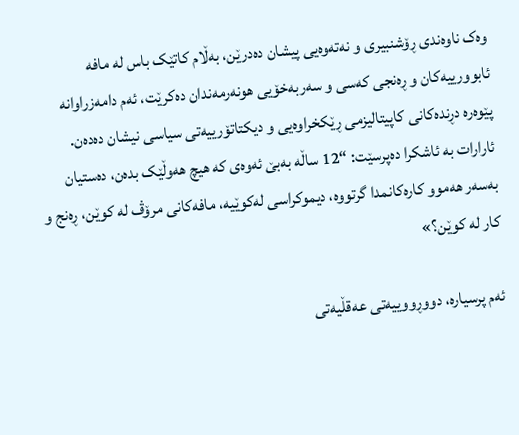وەک ناوەندی ڕۆشنبیری و نەتەوەیی پیشان دەدرێن، بەڵام کاتێک باس لە مافە ئابوورییەکان و ڕەنجی کەسی و سەربەخۆیی هونەرمەندان دەکرێت، ئەم دامەزراوانە پێوەرە دڕندەکانی کاپیتالیزمی ڕێکخراوەیی و دیکتاتۆرییەتی سیاسی نیشان دەدەن. ئارارات بە ئاشکرا دەپرسێت: “12 ساڵە بەبێ ئەوەی کە هیچ هەوڵێک بدەن، دەستیان بەسەر هەموو کارەکانمدا گرتووە، دیموکراسی لەکوێیە، مافەکانی مرۆڤ لە کوێن، ڕەنج و کار لە کوێن؟»

ئەم پرسیارە، دووڕووییەتی عەقڵیەتی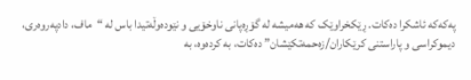پەکەکە ئاشکرا دەکات. ڕێکخراوێک کە هەمیشە لە گۆڕەپانی ناوخۆیی و نێودەوڵەتیدا باس لە “ماف، دادپەروەری، دیموکراسی و پاراستنی کرێکاران/زەحمەتکێشان” دەکات، بە کردەوە، بە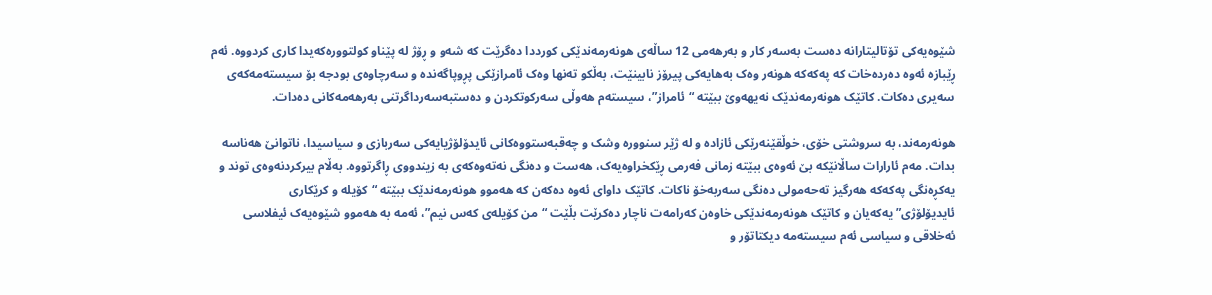شێوەیەکی تۆتالیتارانە دەست بەسەر کار و بەرهەمی 12 ساڵەی هونەرمەندێکی کورددا دەگرێت کە شەو و ڕۆژ لە پێناو کولتوورەکەیدا کاری کردووە. ئەم ڕێبازە ئەوە دەردەخات کە پەکەکە هونەر وەک بەهایەکی پیرۆز نابینێت، بەڵکو تەنها وەک ئامرازێکی پڕوپاگەندە و سەرچاوەی بودجە بۆ سیستەمەکەی سەیری دەکات. کاتێک هونەرمەندێک نەیهەوێ ببێتە “ئامراز”، سیستەم هەوڵی سەرکوتکردن و دەستبەسەرداگرتنی بەرهەمەکانی دەدات.

هونەرمەند، بە سروشتی خۆی، خوڵقێنەرێکی ئازادە و لە ژێر سنوورە وشک و چەقبەستووەکانی ئایدۆلۆژیایەکی سەربازی و سیاسیدا، ناتوانێ هەناسە بدات. مەم ئارارات ساڵانێکە بێ ئەوەی ببێتە زمانی فەرمی ڕێکخراوەیەک، هەست و دەنگی نەتەوەکەی بە زیندووی ڕاگرتووە. بەڵام بیرکردنەوەی توند و یەکڕەنگی پەکەکە هەرگیز تەحەمولی دەنگی سەربەخۆ ناکات. کاتێک داوای ئەوە دەکەن کە هەموو هونەرمەندێک ببێتە “کۆیلە و کرێکاری ئایدیۆلۆژی”یەکەیان و کاتێک هونەرمەندێکی خاوەن کەرامەت ناچار دەکرێت بڵێت “من کۆیلەی کەس نیم”، ئەمە بە هەموو شێوەیەک ئیفلاسی ئەخلاقی و سیاسی ئەم سیستەمە دیکتاتۆر و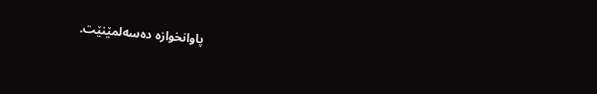پاوانخوازە دەسەلمێنێت.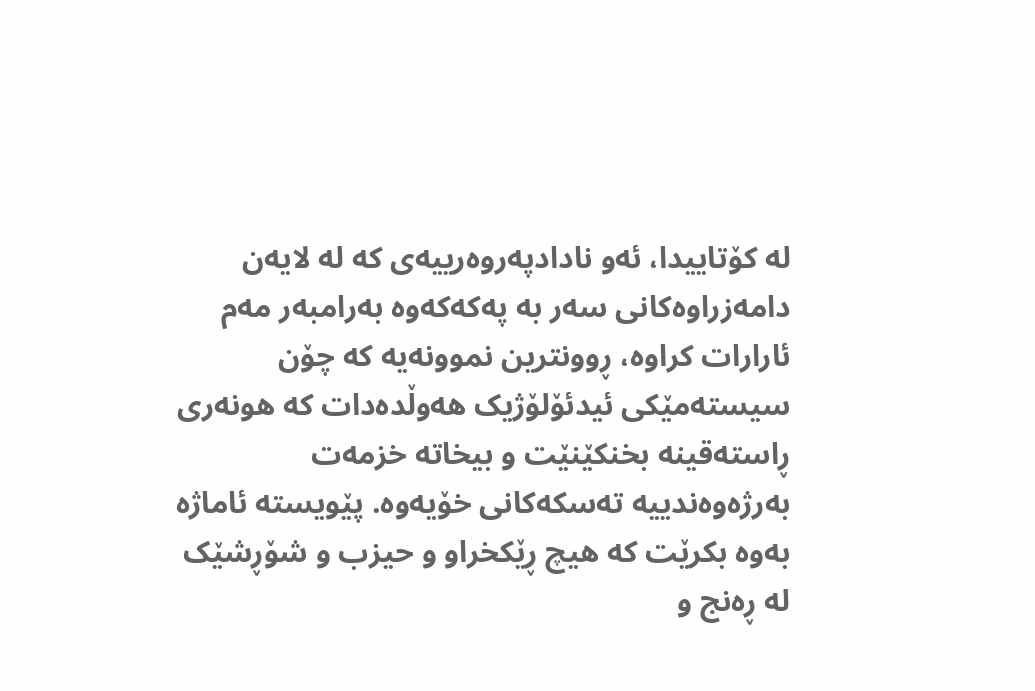لە کۆتاییدا، ئەو نادادپەروەرییەی کە لە لایەن دامەزراوەکانی سەر بە پەکەکەوە بەرامبەر مەم ئارارات کراوە، ڕوونترین نموونەیە کە چۆن سیستەمێکی ئیدئۆلۆژیک هەوڵدەدات کە هونەری ڕاستەقینە بخنکێنێت و بیخاتە خزمەت بەرژەوەندییە تەسکەکانی خۆیەوە. پێویستە ئاماژە بەوە بکرێت کە هیچ ڕێکخراو و حیزب و شۆڕشێک لە ڕەنج و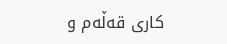کاری قەڵەم و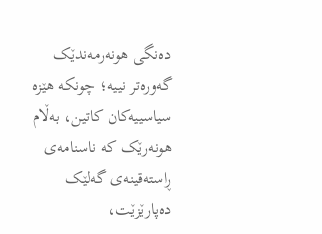دەنگی هونەرمەندێک گەورەتر نییە؛ چونکە هێزە سیاسییەکان کاتین، بەڵام هونەرێک کە ناسنامەی ڕاستەقینەی گەلێک دەپارێزێت،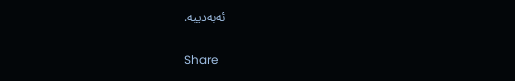ئەبەدییە.

Share